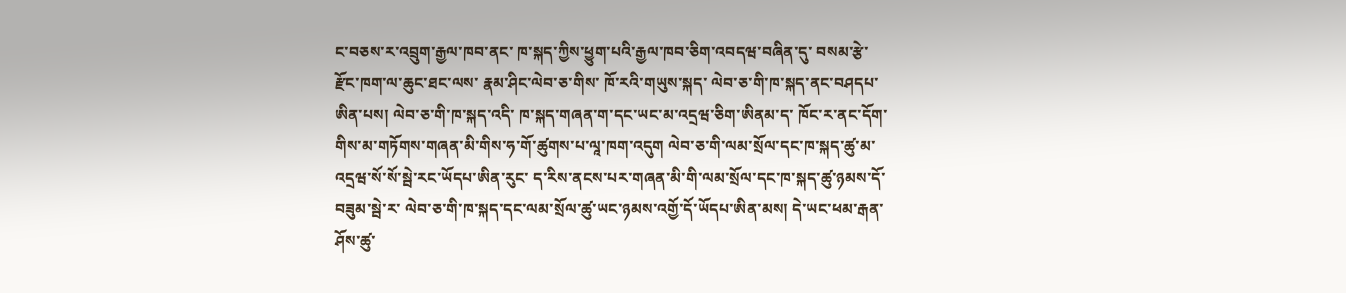ང་བཅས་ར་འབྲུག་རྒྱལ་ཁབ་ནང་ ཁ་སྐད་ཀྱིས་ཕྱུག་པའི་རྒྱལ་ཁབ་ཅིག་འབདཝ་བཞིན་དུ་ བསམ་རྩེ་རྫོང་ཁག་ལ་ཆུང་ཐང་ལས་ རྣམ་ཤིང་ལེབ་ཅ་གིས་ ཁོ་རའི་གཡུས་སྐད་ ལེབ་ཅ་གི་ཁ་སྐད་ནང་བཤདཔ་ཨིན་པས། ལེབ་ཅ་གི་ཁ་སྐད་འདི་ ཁ་སྐད་གཞན་ག་དང་ཡང་མ་འདྲཝ་ཅིག་ཨིནམ་ད་ ཁོང་ར་ནང་དོག་གིས་མ་གཏོགས་གཞན་མི་གིས་ཧ་གོ་ཚུགས་པ་ལཱ་ཁག་འདུག ལེབ་ཅ་གི་ལམ་སྲོལ་དང་ཁ་སྐད་ཚུ་མ་འདྲཝ་སོ་སོ་སྦེ་རང་ཡོདཔ་ཨིན་རུང་ ད་རིས་ནངས་པར་གཞན་མི་གི་ལམ་སྲོལ་དང་ཁ་སྐད་ཚུ་ཉམས་དོ་བཟུམ་སྦེ་ར་ ལེབ་ཅ་གི་ཁ་སྐད་དང་ལམ་སྲོལ་ཚུ་ཡང་ཉམས་འགྱོ་དོ་ཡོདཔ་ཨིན་མས། དེ་ཡང་ཕམ་རྒན་ཤོས་ཚུ་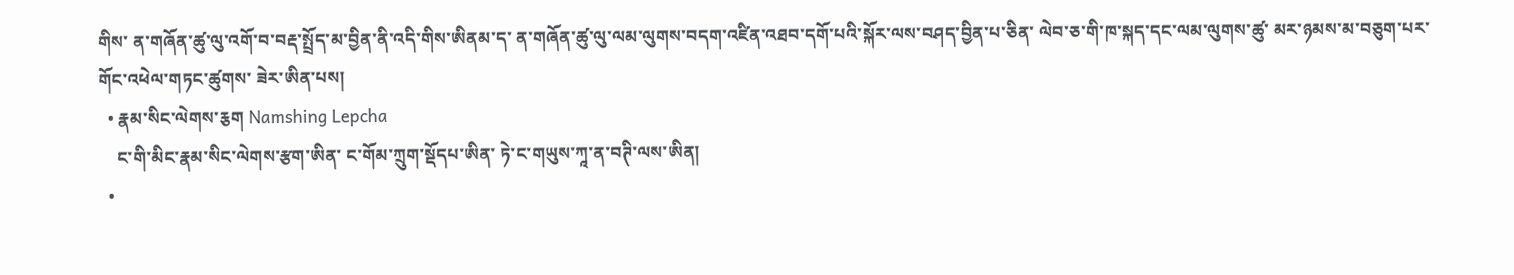གིས་ ན་གཞོན་ཚུ་ལུ་འགོ་བ་བརྡ་སྤྲོད་མ་བྱིན་ནི་འདི་གིས་ཨིནམ་ད་ ན་གཞོན་ཚུ་ལུ་ལམ་ལུགས་བདག་འཛིན་འཐབ་དགོ་པའི་སྐོར་ལས་བཤད་བྱིན་པ་ཅིན་ ལེབ་ཅ་གི་ཁ་སྐད་དང་ལམ་ལུགས་ཚུ་ མར་ཉམས་མ་བཅུག་པར་གོང་འཕེལ་གཏང་ཚུགས་ ཟེར་ཨིན་པས།
  • རྣམ་སིང་ལེགས་རྕག Namshing Lepcha
    ང་གི་མིང་རྣམ་སིང་ལེགས་རྩག་ཨིན་ ང་གོམ་ཀྲུག་སྡོདཔ་ཨིན་ ཏེ་ང་གཡུས་ཀཱ་ན་བཊི་ལས་ཨིན།
  •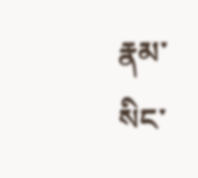རྣམ་སིང་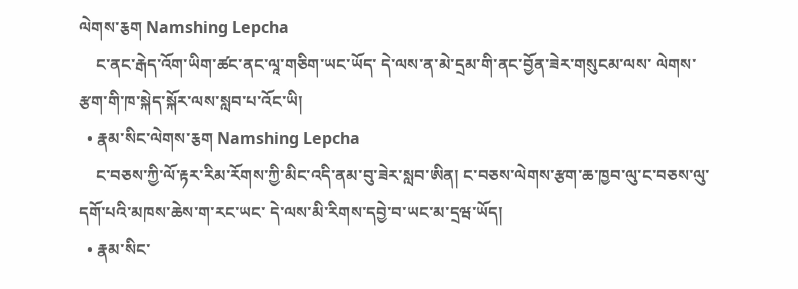ལེགས་རྕག Namshing Lepcha
    ང་ནང་རྒེད་འོག་ཡིག་ཚང་ནང་ལཱ་གཅིག་ཡང་ཡོད་ དེ་ལས་ན་མེ་དྲམ་གི་ནང་བྱོན་ཟེར་གསུངམ་ལས་ ལེགས་རྩག་གི་ཁ་སྐེད་སྐོར་ལས་སླབ་པ་འོང་ཡི།
  • རྣམ་སིང་ལེགས་རྕག Namshing Lepcha
    ང་བཅས་ཀྱི་ལོ་རྟར་རིམ་རོགས་ཀྱི་མིང་འདི་ནམ་བུ་ཟེར་སླབ་ཨིན། ང་བཅས་ལེགས་རྩག་ཆ་ཁྱབ་ལུ་ང་བཅས་ལུ་དགོ་པའི་མཁས་ཆེས་ག་རང་ཡང་ དེ་ལས་མི་རིགས་དབྱེ་བ་ཡང་མ་དྲཝ་ཡོད།
  • རྣམ་སིང་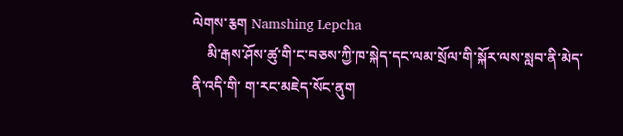ལེགས་རྕག Namshing Lepcha
    མི་རྒས་ཤོས་ཚུ་གི་ང་བཅས་ཀྱི་ཁ་སྐེད་དང་ལམ་སྲོལ་གི་སྐོར་ལས་སླབ་ནི་མེད་ནི་འདི་གི་ ག་རང་མཇེད་སོང་ནུག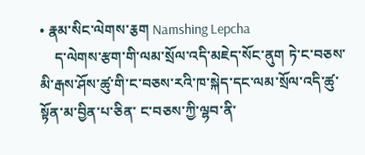• རྣམ་སིང་ལེགས་རྕག Namshing Lepcha
    ད་ལེགས་རྩག་གི་ལམ་སྲོལ་འདི་མཇེད་སོང་ནུག ཏེ་ང་བཅས་མི་རྒས་ཤོས་ཚུ་གི་ང་བཅས་རའི་ཁ་སྐེད་དང་ལམ་སྲོལ་འདི་ཚུ་སྟོན་མ་བྱིན་པ་ཅིན་ ང་བཅས་ཀྱི་ལྷབ་ནི་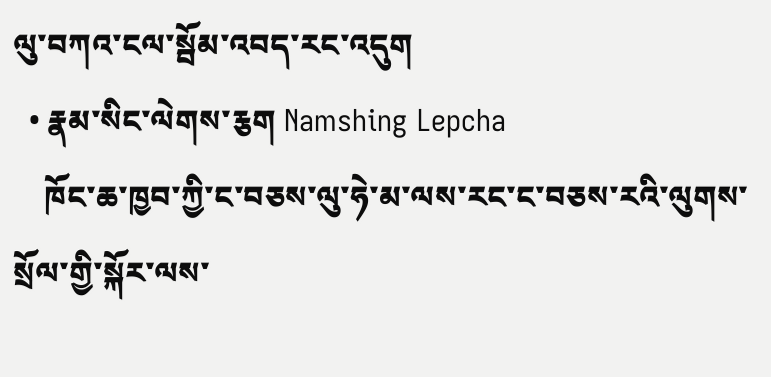ལུ་བཀའ་ངལ་སྦོམ་འབད་རང་འདུག
  • རྣམ་སིང་ལེགས་རྕག Namshing Lepcha
    ཁོང་ཆ་ཁྱབ་ཀྱི་ང་བཅས་ལུ་ཧེ་མ་ལས་རང་ང་བཅས་རའི་ལུགས་སྲོལ་གྱི་སྐོར་ལས་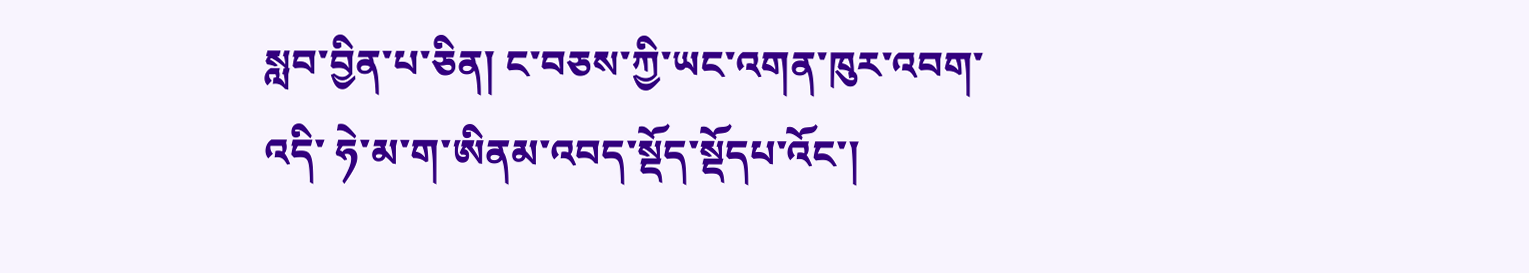སླབ་བྱིན་པ་ཅིན། ང་བཅས་ཀྱི་ཡང་འགན་ཁུར་འབག་འདི་ ཧེ་མ་ག་ཨིནམ་འབད་སྡོད་སྡོདཔ་འོང་།